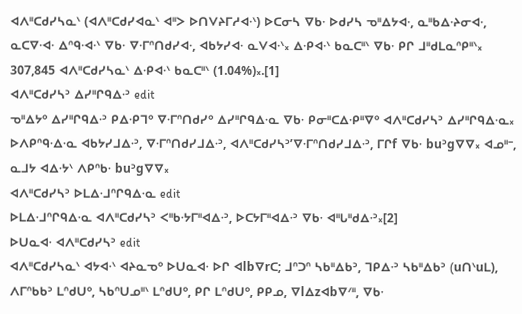ᐊᐱᐦᑕᑯᓯᓴᓇᐠ (ᐊᐱᐦᑕᑯᓯᐊᓇᐠ ᐊᐦᐳ ᐅᑎᐯᔨᒥᓱᐊᐧᐠ) ᐅᑕᓂᓴ ᐁᑲᐧ ᐅᑯᓯᓴ ᓀᐦᐃᔭᐊᐧ, ᓇᐦᑲᐃᐧᔨᓂᐊᐧ, ᓇᑕᐁᐧᐊᐧ ᐃᐢᑫᐧᐊᐧᐠ ᐁᑲᐧ ᐁᐧᒥᐢᑎᑯᓯᐊᐧ, ᐊᑲᔭᓯᐊᐧ ᓇᐯᐊᐧᐠ᙮ ᐃᐧᑭᐊᐧᐠ ᑲᓇᑕᐦᐠ ᐁᑲᐧ ᑭᒋ ᒧᐦᑯᒪᓇᐢᑭᐦᐠ᙮
307,845 ᐊᐱᐦᑕᑯᓯᓴᓇᐠ ᐃᐧᑭᐊᐧᐠ ᑲᓇᑕᐦᐠ (1.04%)᙮.[1]
ᐊᐱᐦᑕᑯᓯᓴᐣ ᐃᓯᐦᒋᑫᐃᐧᐣ edit
ᓀᐦᐃᔭᐤ ᐃᓯᐦᒋᑫᐃᐧᐣ ᑭᐃᐧᑭᒣᐤ ᐁᐧᒥᐢᑎᑯᓯᐤ ᐃᓯᐦᒋᑫᐃᐧᓇ ᐁᑲᐧ ᑭᓂᐦᑕᐃᐧᑭᐦᐁᐤ ᐊᐱᐦᑕᑯᓯᓴᐣ ᐃᓯᐦᒋᑫᐃᐧᓇ᙮ ᐅᐱᑭᐢᑫᐧᐃᐧᓇ ᐊᑲᔭᓯᒧᐃᐧᐣ, ᐁᐧᒥᐢᑎᑯᓯᒧᐃᐧᐣ, ᐊᐱᐦᑕᑯᓯᓴᐣ’ᐁᐧᒥᐢᑎᑯᓯᒧᐃᐧᐣ, ᒥᒋf ᐁᑲᐧ buᐣgᐁᐁ᙮ ᐊᓄᐦᐨ, ᓇᒧᔭ ᐊᐃᐧᔭᐠ ᐱᑭᐢᑲᐧ buᐣgᐁᐁ᙮
ᐊᐱᐦᑕᑯᓯᓴᐣ ᐅᒪᐃᐧᒧᐢᒋᑫᐃᐧᓇ edit
ᐅᒪᐃᐧᒧᐢᒋᑫᐃᐧᓇ ᐊᐱᐦᑕᑯᓯᓴᐣ ᐸᐦᑲᐧᔭᒥᐦᐊᐃᐧᐣ, ᐅᑕᔭᒥᐦᐊᐃᐧᐣ ᐁᑲᐧ ᐊᐦᒐᐦᑯᐃᐧᐣ᙮[2]
ᐅᑌᓇᐊᐧ ᐊᐱᐦᑕᑯᓯᓴᐣ edit
ᐊᐱᐦᑕᑯᓯᓴᓇᐠ ᐊᔭᐊᐧᐠ ᐊᔨᓇᓀᐤ ᐅᑌᓇᐊᐧ ᐅᒋ ᐊlbᐁrᑕ; ᒧᐢᑐᐢ ᓴᑲᐦᐃᑲᐣ, ᒣᑭᐃᐧᐣ ᓴᑲᐦᐃᑲᐣ (uᑎᐠuᒪ), ᐱᒥᐢᑲᑲᐣ ᒪᐢᑯᑌᐤ, ᓴᑲᐢᑌᓄᐦᐠ ᒪᐢᑯᑌᐤ, ᑭᒋ ᒪᐢᑯᑌᐤ, ᑭᑭᓄ, ᐁlᐃzᐊbᐁᐟᐦ, ᐁᑲᐧ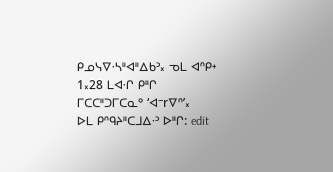ᑭᓄᓭᐁᐧᓴᐦᐊᐦᐃᑲᐣ᙮ ᓀᒪ ᐊᐢᑭᕀ 1᙮28 ᒪᐊᐧᒋ ᑭᐦᒋ ᒥᑕᑕᐦᑐᒥᑕᓇᐤ ‘ᐊᐨrᐁᐢ’᙮
ᐅᒪ ᑭᐢᑫᔨᐦᑕᒧᐃᐧᐣ ᐅᐦᒋ: edit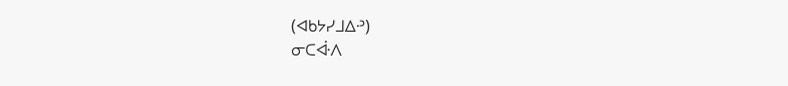(ᐊᑲᔭᓯᒧᐃᐧᐣ)
ᓂᑕᐚᐱ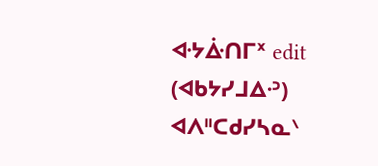ᐘᔭᐑᑎᒥᕽ edit
(ᐊᑲᔭᓯᒧᐃᐧᐣ)
ᐊᐱᐦᑕᑯᓯᓴᓇᐠ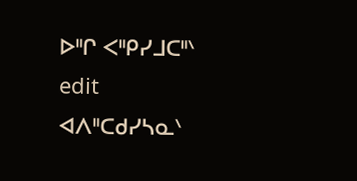ᐅᐦᒋ ᐸᐦᑭᓯᒧᑕᐦᐠ edit
ᐊᐱᐦᑕᑯᓯᓴᓇᐠ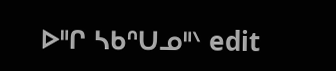ᐅᐦᒋ ᓴᑲᐢᑌᓄᐦᐠ edit